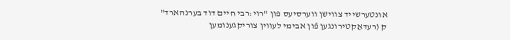אונטערשייד צווישן ווערסיעס פון "רוי:רבי חיים דוד בערנהארד"
ק (רעדאַקטירונגען פֿון אבימי לעווין צוריקגענומען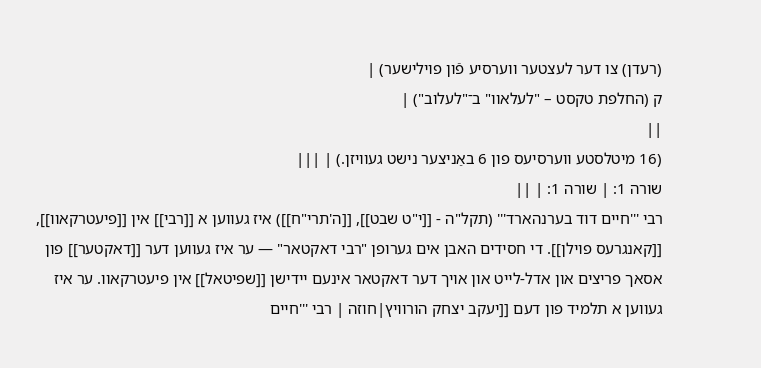(רעדן) צו דער לעצטער ווערסיע פֿון פוילישער) |
ק (החלפת טקסט – "לעלאוו" ב־"לעלוב") |
||
(16 מיטלסטע ווערסיעס פון 6 באַניצער נישט געוויזן.) | |||
שורה 1: | שורה 1: | ||
רבי '''חיים דוד בערנהארד''' (תקל"ה - [[י"ט שבט]], [[ה'תרי"ח]]) איז געווען א [[רבי]] אין [[פיעטרקאוו]], [[קאנגרעס פוילן]]. די חסידים האבן אים גערופן "רבי דאקטאר" — ער איז געווען דער [[דאקטער]] פון אסאך פריצים און אדל-לייט און אויך דער דאקטאר אינעם יידישן [[שפיטאל]] אין פיעטרקאוו. ער איז געווען א תלמיד פון דעם [[יעקב יצחק הורוויץ|חוזה | רבי '''חיים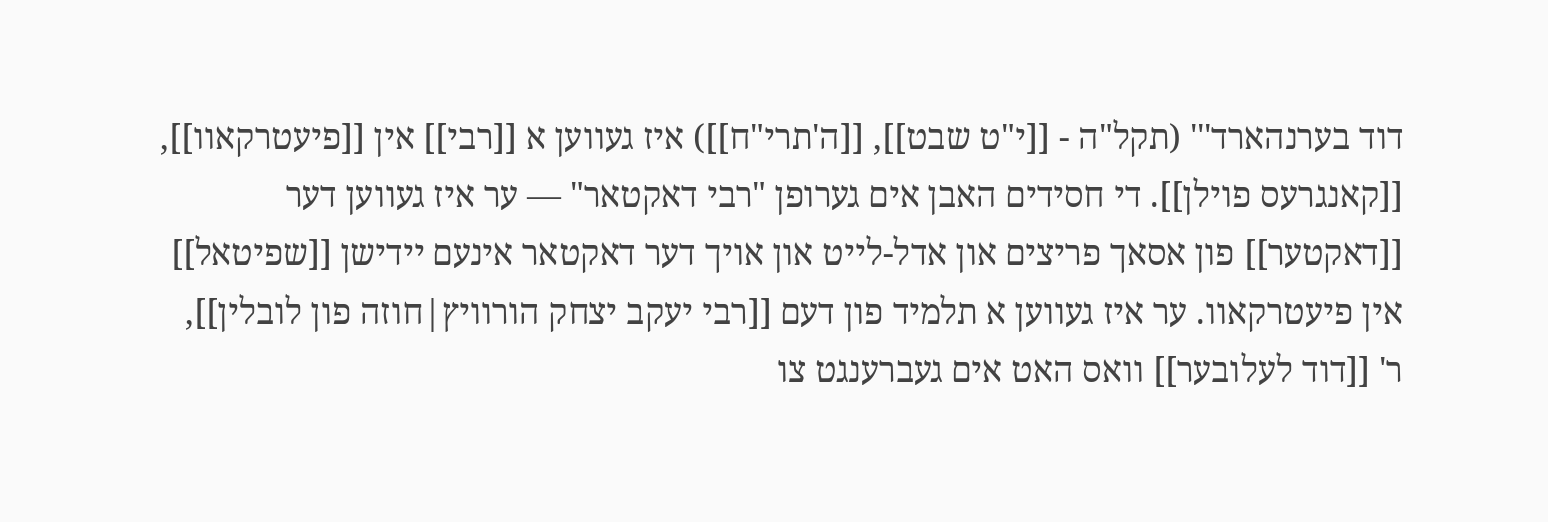דוד בערנהארד''' (תקל"ה - [[י"ט שבט]], [[ה'תרי"ח]]) איז געווען א [[רבי]] אין [[פיעטרקאוו]], [[קאנגרעס פוילן]]. די חסידים האבן אים גערופן "רבי דאקטאר" — ער איז געווען דער [[דאקטער]] פון אסאך פריצים און אדל-לייט און אויך דער דאקטאר אינעם יידישן [[שפיטאל]] אין פיעטרקאוו. ער איז געווען א תלמיד פון דעם [[רבי יעקב יצחק הורוויץ|חוזה פון לובלין]], ר' [[דוד לעלובער]] וואס האט אים געברענגט צו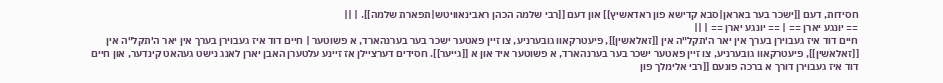חסידות, דעם [[ישכר בער באראן|סבא קדישא פון ראדאשיץ]] און דעם [[רבי שלמה הכהן ראבינאוויטש|תפארת שלמה]]. | ||
== יונגע יארן == | == יונגע יארן == | ||
חיים דוד איז געבוירן בערך אין יאר ה'תקל"ה אין [[זאלאשין]], פיעטרקאוו גובערניע, צו זיין פאטער ישכר בער בערנהארד, א פשוטער | חיים דוד איז געבוירן בערך אין יאר ה'תקל"ה אין [[זאלאשין]], פיעטרקאוו גובערניע, צו זיין פאטער ישכר בער בערנהארד, א פשוטער איד און א [[גייער]]. חסידים דערציילן אז זיינע עלטערן האבן יארן לאנג נישט געהאט קינדער, און חיים דוד איז געבוירן דורך א ברכה פונעם [[רבי אלימלך פון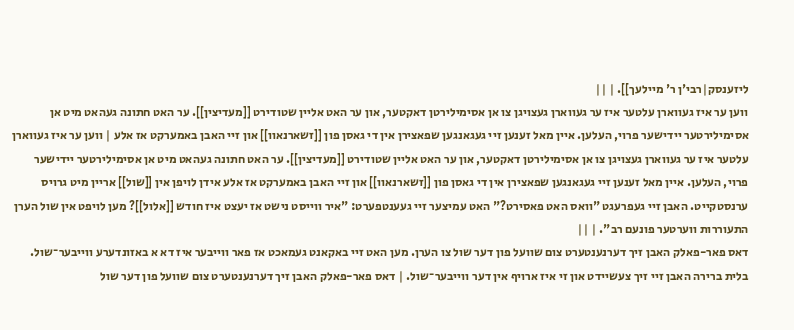ליזענסק|רבי'ן ר' מיילעך]]. | ||
ווען ער איז געווארן עלטער איז ער געווארן געצויגן צו אן אסימילירטן דאקטער, און ער האט אליין שטודירט [[מעדיצין]]. ער האט חתונה געהאט מיט אן אסימילירטער יידישער פרוי, העלען. איין מאל זענען זיי געגאנגען שפאצירן אין די גאסן פון [[זשארנאוו]] און זיי האבן באמערקט אז אלע | ווען ער איז געווארן עלטער איז ער געווארן געצויגן צו אן אסימילירטן דאקטער, און ער האט אליין שטודירט [[מעדיצין]]. ער האט חתונה געהאט מיט אן אסימילירטער יידישער פרוי, העלען. איין מאל זענען זיי געגאנגען שפאצירן אין די גאסן פון [[זשארנאוו]] און זיי האבן באמערקט אז אלע אידן לויפן אין [[שול]] אריין מיט גרויס ערנסטקייט. האבן זיי געפרעגט "וואס האט פאסירט?" האט עמיצער זיי געענטפערט: "איר ווייסט נישט אז יעצט איז חודש [[אלול]]? מען לויפט אין שול הערן התעוררות ווערטער פונעם רב". | ||
דאס פאר-פאלק האבן זיך דערנענטערט צום שוועל פון דער שול צו הערן. מען האט זיי באקאנט געמאכט אז פאר ווייבער איז דא א באזונדערע ווייבער־שול. בלית ברירה האבן זיי זיך צעשיידט און זי איז ארויף אין דער ווייבער־שול. | דאס פאר-פאלק האבן זיך דערנענטערט צום שוועל פון דער שול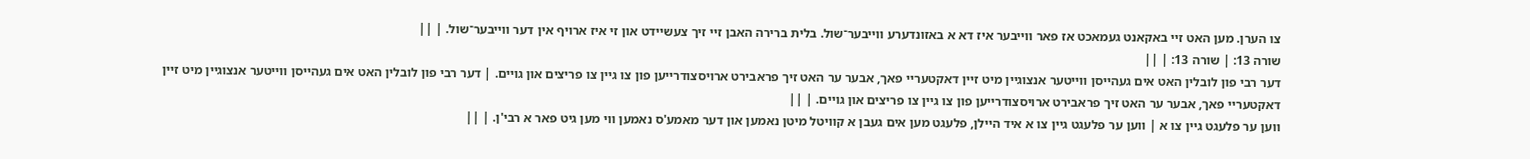צו הערן. מען האט זיי באקאנט געמאכט אז פאר ווייבער איז דא א באזונדערע ווייבער־שול. בלית ברירה האבן זיי זיך צעשיידט און זי איז ארויף אין דער ווייבער־שול. | ||
שורה 13: | שורה 13: | ||
דער רבי פון לובלין האט אים געהייסן ווייטער אנצוגיין מיט זיין דאקטעריי פאך, אבער ער האט זיך פראבירט ארויסצודרייען פון צו גיין צו פריצים און גויים. | דער רבי פון לובלין האט אים געהייסן ווייטער אנצוגיין מיט זיין דאקטעריי פאך, אבער ער האט זיך פראבירט ארויסצודרייען פון צו גיין צו פריצים און גויים. | ||
ווען ער פלעגט גיין צו א | ווען ער פלעגט גיין צו א איד היילן, פלעגט מען אים געבן א קוויטל מיטן נאמען און דער מאמע'ס נאמען ווי מען גיט פאר א רבי'ן. | ||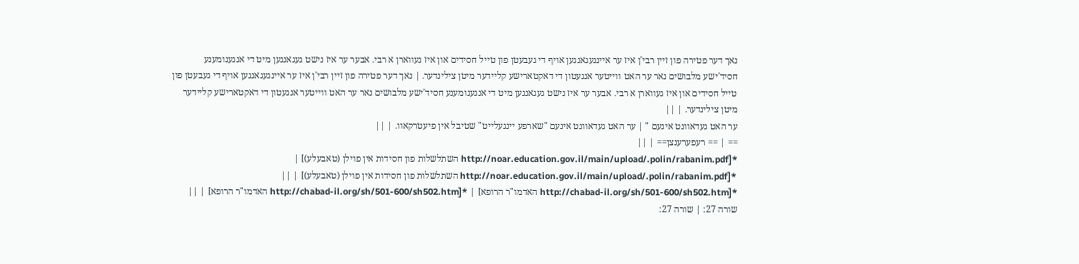נאך דער פטירה פון זיין רבי'ן איז ער איינגעגאנגען אויף די געבעטן פון טייל חסידים און איז געווארן א רבי. אבער ער איז נישט געגאנגען מיט די אנגענומענע חסיד'ישע מלבושים נאר ער האט ווייטער אנגעטון די דאקטארישע קליידער מיטן צילינדער. | נאך דער פטירה פון זיין רבי'ן איז ער איינגעגאנגען אויף די געבעטן פון טייל חסידים און איז געווארן א רבי. אבער ער איז נישט געגאנגען מיט די אנגענומענע חסיד'ישע מלבושים נאר ער האט ווייטער אנגעטון די דאקטארישע קליידער מיטן צילינדער. | ||
ער האט געדאוונט אינעם " | ער האט געדאוונט אינעם "שארפע יינגעלייט" שטיבל אין פיעטרקאוו. | ||
== | == רעפערענצן== | ||
*[http://noar.education.gov.il/main/upload/.polin/rabanim.pdf השתלשלות פון חסידות אין פוילן (טאבעלע)] | *[http://noar.education.gov.il/main/upload/.polin/rabanim.pdf השתלשלות פון חסידות אין פוילן (טאבעלע)] | ||
*[http://chabad-il.org/sh/501-600/sh502.htm האדמו"ר הרופא] | *[http://chabad-il.org/sh/501-600/sh502.htm האדמו"ר הרופא] | ||
שורה 27: | שורה 27: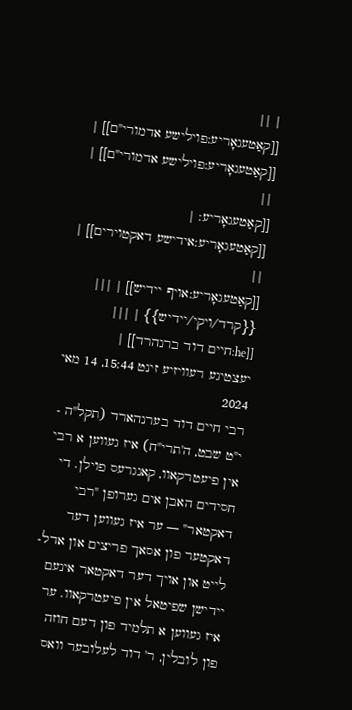| ||
[[קאַטעגאָריע:פוילישע אדמורי"ם]] | [[קאַטעגאָריע:פוילישע אדמורי"ם]] | ||
[[קאַטעגאָריע: | [[קאַטעגאָריע:אידישע דאקטוירים]] | ||
[[קאַטעגאָריע:אויף יידיש]] | |||
{{קרד/ויקי/יידיש}} | |||
[[he:חיים דוד ברנהרד]] |
יעצטיגע רעוויזיע זינט 15:44, 14 מאי 2024
רבי חיים דוד בערנהארד (תקל"ה - י"ט שבט, ה'תרי"ח) איז געווען א רבי אין פיעטרקאוו, קאנגרעס פוילן. די חסידים האבן אים גערופן "רבי דאקטאר" — ער איז געווען דער דאקטער פון אסאך פריצים און אדל-לייט און אויך דער דאקטאר אינעם יידישן שפיטאל אין פיעטרקאוו. ער איז געווען א תלמיד פון דעם חוזה פון לובלין, ר' דוד לעלובער וואס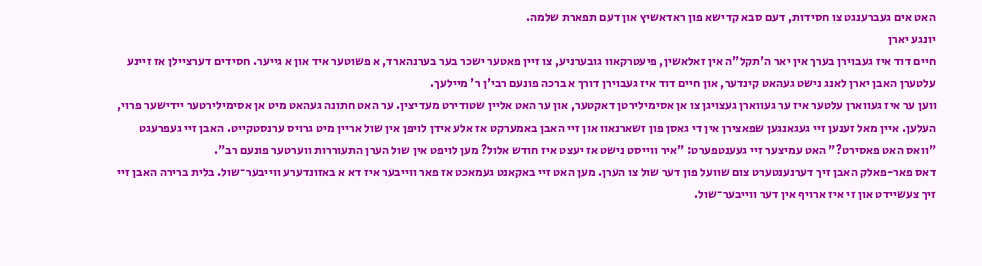האט אים געברענגט צו חסידות, דעם סבא קדישא פון ראדאשיץ און דעם תפארת שלמה.
יונגע יארן
חיים דוד איז געבוירן בערך אין יאר ה'תקל"ה אין זאלאשין, פיעטרקאוו גובערניע, צו זיין פאטער ישכר בער בערנהארד, א פשוטער איד און א גייער. חסידים דערציילן אז זיינע עלטערן האבן יארן לאנג נישט געהאט קינדער, און חיים דוד איז געבוירן דורך א ברכה פונעם רבי'ן ר' מיילעך.
ווען ער איז געווארן עלטער איז ער געווארן געצויגן צו אן אסימילירטן דאקטער, און ער האט אליין שטודירט מעדיצין. ער האט חתונה געהאט מיט אן אסימילירטער יידישער פרוי, העלען. איין מאל זענען זיי געגאנגען שפאצירן אין די גאסן פון זשארנאוו און זיי האבן באמערקט אז אלע אידן לויפן אין שול אריין מיט גרויס ערנסטקייט. האבן זיי געפרעגט "וואס האט פאסירט?" האט עמיצער זיי געענטפערט: "איר ווייסט נישט אז יעצט איז חודש אלול? מען לויפט אין שול הערן התעוררות ווערטער פונעם רב".
דאס פאר-פאלק האבן זיך דערנענטערט צום שוועל פון דער שול צו הערן. מען האט זיי באקאנט געמאכט אז פאר ווייבער איז דא א באזונדערע ווייבער־שול. בלית ברירה האבן זיי זיך צעשיידט און זי איז ארויף אין דער ווייבער־שול.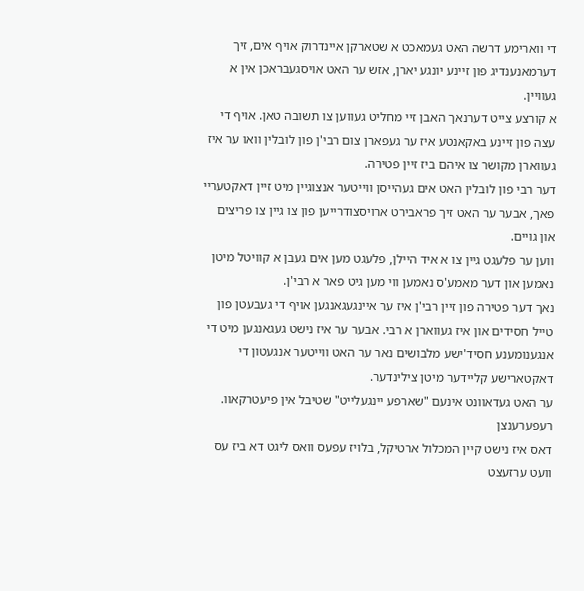די ווארימע דרשה האט געמאכט א שטארקן איינדרוק אויף אים, זיך דערמאנענדיג פון זיינע יונגע יארן, אזש ער האט אויסגעבראכן אין א געוויין.
א קורצע צייט דערנאך האבן זיי מחליט געווען צו תשובה טאן. אויף די עצה פון זיינע באקאנטע איז ער געפארן צום רבי'ן פון לובלין וואו ער איז געווארן מקושר צו איהם ביז זיין פטירה.
דער רבי פון לובלין האט אים געהייסן ווייטער אנצוגיין מיט זיין דאקטעריי פאך, אבער ער האט זיך פראבירט ארויסצודרייען פון צו גיין צו פריצים און גויים.
ווען ער פלעגט גיין צו א איד היילן, פלעגט מען אים געבן א קוויטל מיטן נאמען און דער מאמע'ס נאמען ווי מען גיט פאר א רבי'ן.
נאך דער פטירה פון זיין רבי'ן איז ער איינגעגאנגען אויף די געבעטן פון טייל חסידים און איז געווארן א רבי. אבער ער איז נישט געגאנגען מיט די אנגענומענע חסיד'ישע מלבושים נאר ער האט ווייטער אנגעטון די דאקטארישע קליידער מיטן צילינדער.
ער האט געדאוונט אינעם "שארפע יינגעלייט" שטיבל אין פיעטרקאוו.
רעפערענצן
דאס איז נישט קיין המכלול ארטיקל, בלויז עפעס וואס ליגט דא ביז עס וועט ערזעצט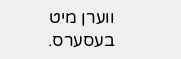ווערן מיט בעסערס.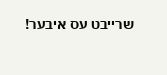שרייבט עס איבער!